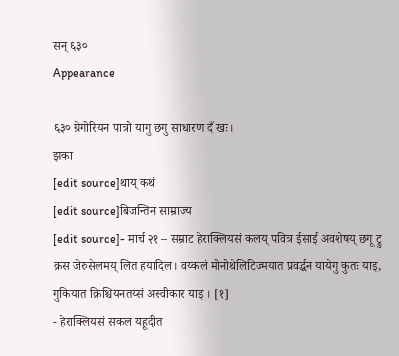सन् ६३०
Appearance

६३० ग्रेगोरियन पात्रो यागु छगु साधारण दँ खः।
झका
[edit source]थाय् कथं
[edit source]बिजन्तिन साम्राज्य
[edit source]- मार्च २१ – सम्राट हेराक्लियसं कलय् पवित्र ईसाई अवशेषय् छगू ट्रु क्रस जेरुसेलमय् लित हयादिल। वय्कलं मोनोथेलिटिज्मयात प्रवर्द्धन यायेगु कुतः याइ, गुकियात क्रिश्चियनतय्सं अस्वीकार याइ । [१]
- हेराक्लियसं सकल यहूदीत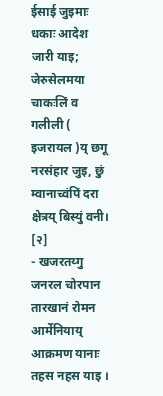ईसाई जुइमाः धकाः आदेश जारी याइ; जेरुसेलमया चाकःलिं व गलीली ( इजरायल )य् छगू नरसंहार जुइ, छुं म्वानाच्वंपिं दरा क्षेत्रय् बिस्युं वनी। [२]
- खजरतय्गु जनरल चोरपान तारखानं रोमन आर्मेनियाय् आक्रमण यानाः तहस नहस याइ ।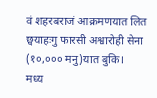वं शहरबराजं आक्रमणयात लित छ्वयाहःगु फारसी अश्वारोही सेना (१०,००० मनु)यात बुकि।
मध्य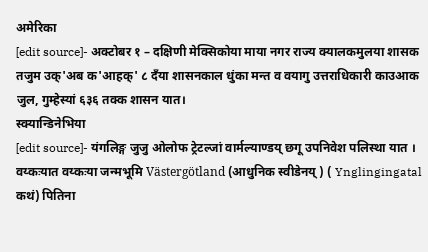अमेरिका
[edit source]- अक्टोबर १ – दक्षिणी मेक्सिकोया माया नगर राज्य क्यालकमुलया शासक तजुम उक्'अब क'आहक्' ८ दँया शासनकाल धुंका मन्त व वयागु उत्तराधिकारी काउआक जुल, गुम्हेस्यां ६३६ तक्क शासन यात।
स्क्यान्डिनेभिया
[edit source]- यंगलिङ्ग जुजु ओलोफ ट्रेटल्जां वार्मल्याण्डय् छगू उपनिवेश पलिस्था यात । वय्कःयात वय्कःया जन्मभूमि Västergötland (आधुनिक स्वीडेनय् ) ( Ynglingingatal कथं) पितिना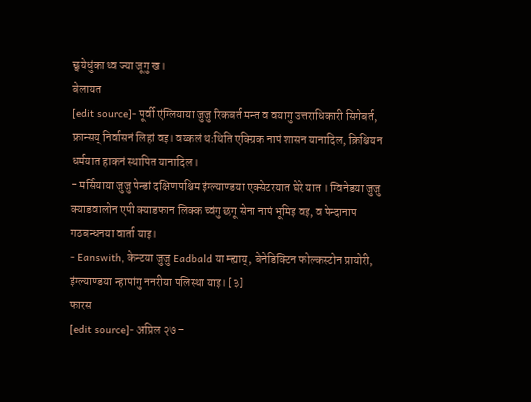छ्वयेधुंका थ्व ज्या जूगु ख।
बेलायत
[edit source]- पूर्वी एंग्लियाया जुजु रिकबर्त मन्त व वयागु उत्तराधिकारी सिगेबर्त, फ्रान्सय् निर्वासनं लिहां वइ। वय्कलं थःथिति एक्ग्रिक नापं शासन यानादिल, क्रिश्चियन धर्मयात हाकनं स्थापित यानादिल।
- मर्सियाया जुजु पेन्डां दक्षिणपश्चिम इंग्ल्याण्डया एक्सेटरयात घेरे यात । ग्विनेडया जुजु क्याडवालोन एपी क्याडफान लिक्क च्वंगु छगू सेना नापं भूमिइ वइ, व पेन्दानाप गठबन्धनया वार्ता याइ।
- Eanswith, केन्टया जुजु Eadbald या म्ह्याय्, बेनेडिक्टिन फोल्कस्टोन प्रायोरी, इंग्ल्याण्डया न्हापांगु ननरीया पलिस्था याइ। [३]
फारस
[edit source]- अप्रिल २७ –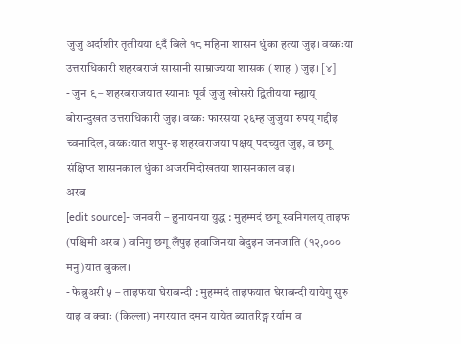जुजु अर्दाशीर तृतीयया ९दँ बिले १८ महिना शासन धुंका हत्या जुइ। वय्कःया उत्तराधिकारी शहरबराजं सासानी साम्राज्यया शासक ( शाह ) जुइ। [४]
- जुन ९ – शहरबराजयात स्यानाः पूर्व जुजु खोसरो द्वितीयया म्ह्याय् बोरान्दुखत उत्तराधिकारी जुइ। वय्कः फारसया २६म्ह जुजुया रुपय् गद्दीइ च्वनादिल, वय्कःयात शपुर-इ शहरवराजया पक्षय् पदच्युत जुइ, व छगू संक्षिप्त शासनकाल धुंका अजरमिदोखतया शासनकाल वइ।
अरब
[edit source]- जनवरी – हुनायनया युद्ध : मुहम्मदं छगू स्वनिगलय् ताइफ (पश्चिमी अरब ) वनिगु छगू लँपुइ हवाजिनया बेदुइन जनजाति (१२,००० मनु)यात बुकल।
- फेब्रुअरी ५ – ताइफया घेराबन्दी : मुहम्मदं ताइफयात घेराबन्दी यायेगु सुरु याइ व क्वाः (किल्ला) नगरयात दमन यायेत ब्यातरिङ्ग रर्याम व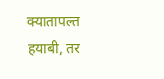क्यातापल्त हयाबी, तर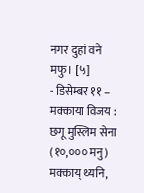नगर दुहां वने मफु। [५]
- डिसेम्बर ११ – मक्काया विजय : छगू मुस्लिम सेना (१०,००० मनु) मक्काय् थ्यनि,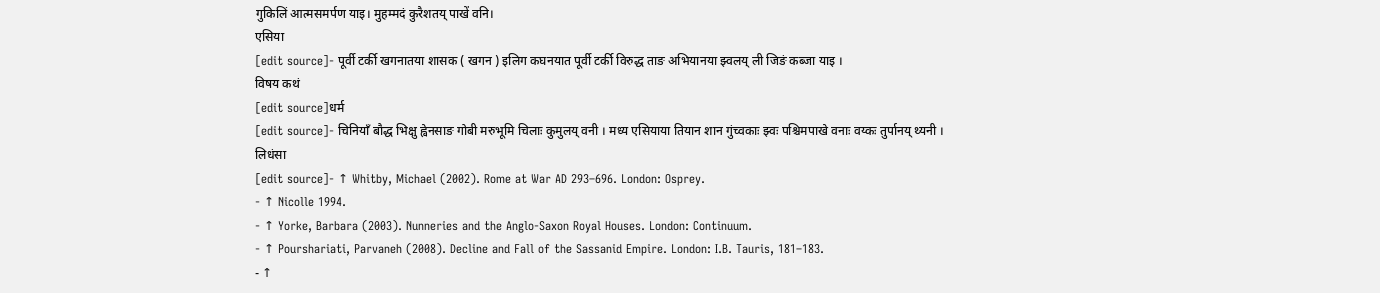गुकिलिं आत्मसमर्पण याइ। मुहम्मदं कुरैशतय् पाखें वनि।
एसिया
[edit source]- पूर्वी टर्की खगनातया शासक ( खगन ) इलिग कघनयात पूर्वी टर्की विरुद्ध ताङ अभियानया झ्वलय् ली जिङं कब्जा याइ ।
विषय कथं
[edit source]धर्म
[edit source]- चिनियाँ बौद्ध भिक्षु ह्वेनसाङ गोबी मरुभूमि चिलाः कुमुलय् वनी । मध्य एसियाया तियान शान गुंच्वकाः झ्वः पश्चिमपाखे वनाः वय्कः तुर्पानय् थ्यनी ।
लिधंसा
[edit source]- ↑ Whitby, Michael (2002). Rome at War AD 293–696. London: Osprey.
- ↑ Nicolle 1994.
- ↑ Yorke, Barbara (2003). Nunneries and the Anglo-Saxon Royal Houses. London: Continuum.
- ↑ Pourshariati, Parvaneh (2008). Decline and Fall of the Sassanid Empire. London: I.B. Tauris, 181–183.
- ↑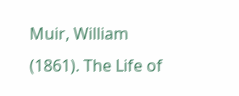Muir, William (1861). The Life of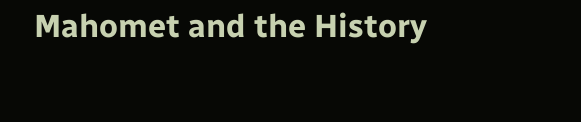Mahomet and the History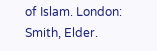of Islam. London: Smith, Elder.